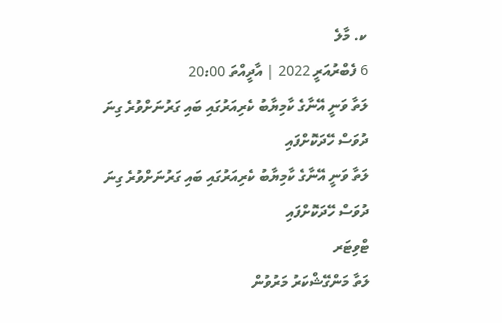ކ. މާލެ
6 ފެބްރުއަރީ 2022 | އާދީއްތަ 20:00
ލަތާ ވަނީ އޭނާގެ ކާމިޔާބު ކެރިއަރުގައި ބައި ގަރުނަށްވުރެ ގިނަ ދުވަސް ހޭދަކޮށްފައި
ލަތާ ވަނީ އޭނާގެ ކާމިޔާބު ކެރިއަރުގައި ބައި ގަރުނަށްވުރެ ގިނަ ދުވަސް ހޭދަކޮށްފައި
ޓްވިޓަރ
ލަތާ މަންގޭޝްކަރު މަރުވުން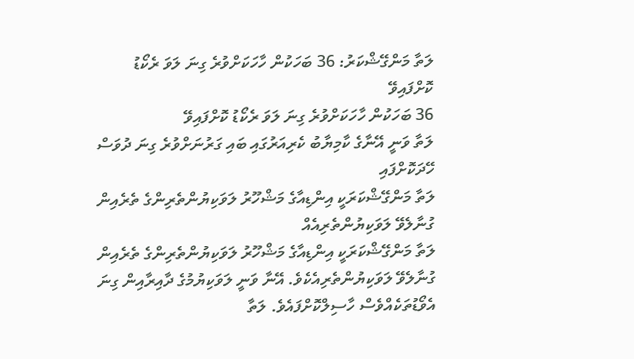ލަތާ މަންގޭޝްކަރު: 36 ބަހަކުން ހާހަކަށްވުރެ ގިނަ ލަވަ ރެކޯޑު ކޮށްފައިވޭ
36 ބަހަކުން ހާހަކަށްވުރެ ގިނަ ލަވަ ރެކޯޑު ކޮށްފައިވޭ
ލަތާ ވަނީ އޭނާގެ ކާމިޔާބު ކެރިއަރުގައި ބައި ގަރުނަށްވުރެ ގިނަ ދުވަސް ހޭދަކޮށްފައި
ލަތާ މަންގޭޝްކަރަކީ އިންޑިއާގެ މަޝްހޫރު ލަވަކިޔުންތެރިންގެ ތެރެއިން ގުނާލެވޭ ލަވަކިޔުންތެރިއެއް
ލަތާ މަންގޭޝްކަރަކީ އިންޑިއާގެ މަޝްހޫރު ލަވަކިޔުންތެރިންގެ ތެރެއިން ގުނާލެވޭ ލަވަކިޔުންތެރިއެކެވެ. އޭނާ ވަނީ ލަވަކިޔުމުގެ ދާއިރާއިން ގިނަ އެވޯޑުތަކެއްވެސް ހާސިލްކޮށްފައެވެ. ލަތާ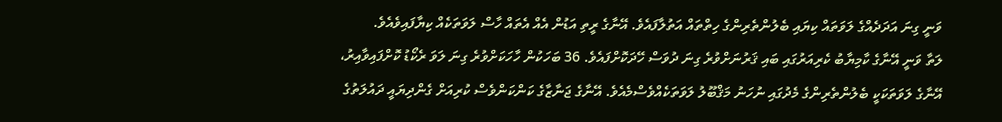ވަނީ ގިނަ އަދަދެއްގެ ލަވަތައް ކިޔައި ބެލުންތެރިންގެ ހިތްތައް އަތުލާފައެވެ. އޭނާގެ ރީތި އަޑުން އެއް އެތައް ހާސް ލަވަތަކެއް ކިޔާފައިވެއެވެ.
ލަތާ ވަނީ އޭނާގެ ކާމިޔާބު ކެރިއަރުގައި ބައި ޤަރުނަށްވުރެ ގިނަ ދުވަސް ހޭދަކޮށްފައެވެ. 36 ބަހަކުން ހާހަކަށްވުރެ ގިނަ ލަވަ ރެކޯޑު ކޮށްފައިވާއިރު، އޭނާގެ ލަވަތަކަކީ ބެލުންތެރިންގެ މެދުގައި ނުހަނު މަޤްބޫލު ލަވަތަކެއްވެސްމެއެވެ. އޭނާގެ ޖަނާޒާގެ ކަންކަންވެސް ކުރިއަށް ގެންދިޔައީ ދައުލަތުގެ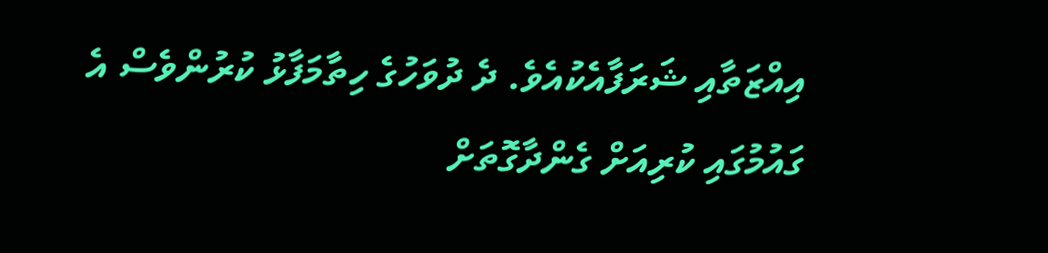އިއްޒަތާއި ޝަރަފާއެކުއެވެ. ދެ ދުވަހުގެ ހިތާމަފާޅު ކުރުންވެސް އެ ގައުމުގައި ކުރިއަށް ގެންދާގޮތަށް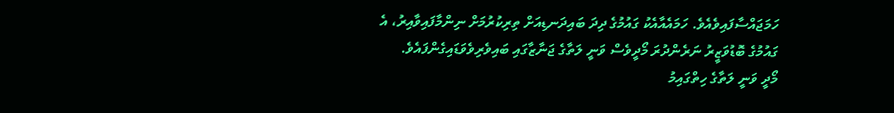ހަމަޖައްސާފައިވެއެވެ. ހަމައެއާއެކު ގައުމުގެ ދިދަ ބައިދަނޑިއަށް ތިރިކުރުމަށް ނިންމާފައިވާއިރު، އެ ގައުމުގެ ބޮޑުވަޒީރު ނަރެންދުރަ މޯދީވެސް ވަނީ ލަތާގެ ޖަނާޒާގައި ބައިވެރިވެވަޑައިގެންފައެވެ.
މޯދީ ވަނީ ލަތާގެ ހިތްގައިމު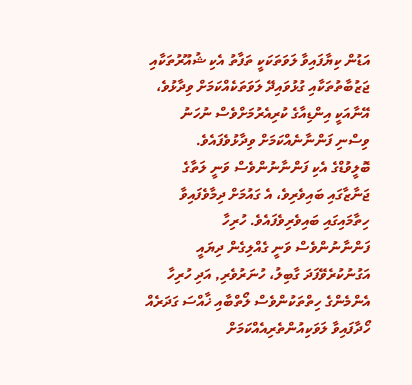އަޑުން ކިޔާފައިވާ ލަވަތަކަކީ ތަފާތު އެކި ޝުއޫރުތަކާއި ޖަޒުބާތުތަކާއި ގުޅުވައިދޭ ލަވަތަކެއްކަމަށް ވިދާޅުވެ، އޭނާއަކީ އިންޑިއާގެ ކުރިއެރުމަށްވެސް ނުހަނު ވިސްނި ފަންނާނެއްކަމަށް ވިދާޅުވެފައެވެ.
ބޮލީވުޑްގެ އެކި ފަންނާނުންވެސް ވަނީ ލަތާގެ ޖަނާޒާގައި ބައިވެރިވެ، އެ ގައުމަށް ދިމާވެފައިވާ ހިތާމައިގައި ބައިވެރިވެފައެވެ. ހުރިހާ ފަންނާނުންވެސް ވަނީ ގެއްލިގެން ދިޔައީ އަގުނުކުރެވޭފަދަ ގާބިލު، ހުނަރުވެރި, އަދި ހުރިހާ އެންމެންގެ ހިތްތަކުންވެސް ލޯތްބާއި ޚާއްސަ ގަދަރެއް ހޯދާފައިވާ ލަވަކިއުންތެރިއެއްކަމަށް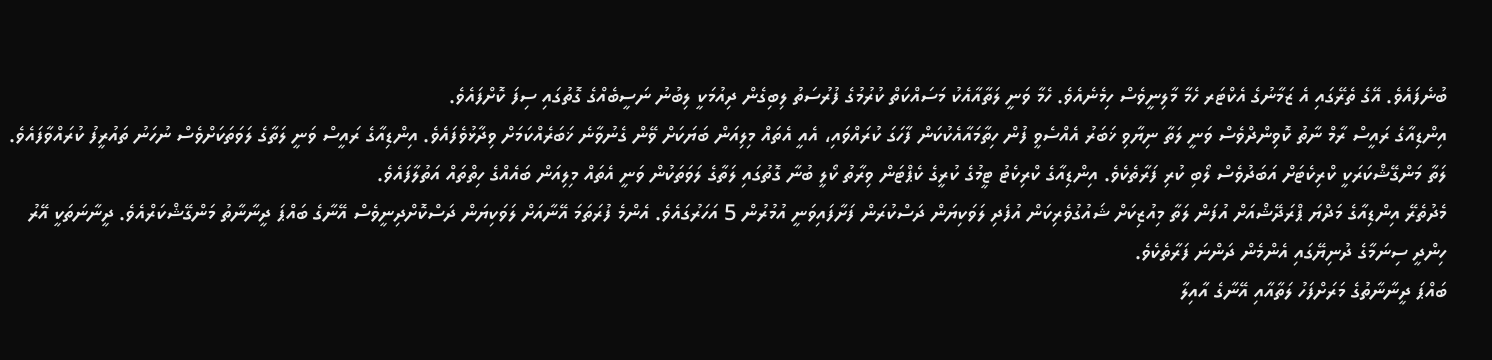ބުނެފައެވެ. އޭގެ ތެރޭގައި އެ ޒަމާނުގެ އެކްޓަރ ހެމާ މާލިނީވެސް ހިމެނެއެވެ. ހެމާ ވަނީ ލަތާއާއެކު މަސައްކަތް ކުރުމުގެ ފުރުސަތު ލިބިގެން ދިއުމަކީ ލިބުނު ނަސީބެއްގެ ގޮތުގައި ސިފަ ކޮށްފައެވެ.
އިންޑިއާގެ ރައީސް ރާމް ނާތު ކޮވިންދްވެސް ވަނީ ލަތާ ނިޔާވި ޚަބަރު އެއްސެވީ ފުން ހިތާމައާއެކުކަން ފާހަގަ ކުރައްވައި، އެއީ އެތައް މިލިއަން ބަޔަކަށް ވޭން ގެނުވާނެ ޚަބަރެއްކަމަށް ވިދާޅުވެފައެވެ. އިންޑިއާގެ ރައީސް ވަނީ ލަތާގެ ލަވަތަކަށްވެސް ނުހަނު ތައުރީފު ކުރައްވާފައެވެ.
ލަތާ މަންގޭޝްކަރަކީ ކްރިކެޓަށް އަބަދުވެސް ލޯބި ކުރި ފަރާތެކެވެ. އިންޑިއާގެ ކްރިކެޓު ޓީމުގެ ކުރީގެ ކެޕްޓަން ވިރާތު ކޯލީ ބުނާ ގޮތުގައި ލަތާގެ ލަވަތަކުން ވަނީ އެތައް މިލިއަން ބައެއްގެ ހިތްތައް އަތުލާފައެވެ.
މެދުތެރޭ އިންޑިއާގެ މަދްޔަ ޕްރަދޭޝްއަށް އުފަން ލަތާ މިއުޒިކަށް ޝައުގުވެރިކަން އުފެދި ލަވަކިޔަން ދަސްކުރަން ފަށާފައިވަނީ އުމުރުން 5 އަހަރުގައެވެ. އެންމެ ފުރަތަމަ އޭނާއަށް ލަވަކިޔަން ދަސްކޮށްދިނީވެސް އޭނާގެ ބައްޕަ ދީނާނާތު މަންގޭޝްކަރްއެވެ. ދީނާނަތަކީ އޭރު ހިންދީ ސިނަމާގެ ދުނިޔޭގައި އެންމެން ދަންނަ ފަރާތެކެވެ.
ބައްޕަ ދީނާނާތުގެ މަރަށްފަހު ލަތާއާއި އޭނާގެ އާއިލާ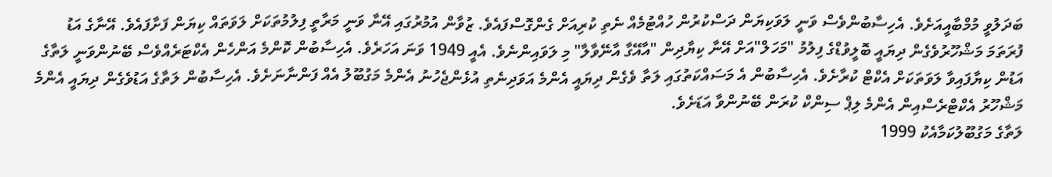ބަދަލުވީ މުމްބާއީއަށެވެ. އެހިސާބުންވެސް ވަނީ ލަވަކިޔަން ދަސްކުރުން ހުއްޓުމެއް ނެތި ކުރިއަށް ގެންގޮސްފައެވެ. ޒުވާން އުމުރުގައި އޭނާ ވަނީ މަރާތީ ފިލުމުތަކަށް ލަވަތައް ކިޔަން ފަށާފައެވެ. އޭނާގެ އަޑު ފުރަތަމަ މަޝްހޫރުވެގެން ދިޔައީ ބޮލީވުޑްގެ ފިލުމު "މަހަލް"އަށް އޭނާ ކިޔާދިން "އާއޭގާ އާނޭވާލާ" މި ލަވައިންނެވެ. އެއީ 1949 ވަނަ އަހަރެވެ. އެހިސާބުން ކޮންމެ އަންހެން އެކްޓަރެއްވެސް ބޭނުންވަނީ ލަތާގެ އަޑުން ކިޔާފައިވާ ލަވަތަކަށް އެކްޓް ކުރާށެވެ. އެހިސާބުން އެ މަސައްކަތުގައި ލަތާ ވެގެން ދިޔައީ އެންމެ އަވަދިނެތި އުޅެންޖެހުނު އެންމެ މަގުބޫލު އެއް ފަންނާނަށެވެ. އެހިސާބުން ލަތާގެ އަޑުވެގެން ދިޔައީ އެންމެ މަޝްހޫރު އެކްޓްރެސްއިން އެންމެ ލިޕް ސިންކް ކުރަން ބޭނުންވާ އަޑަށެވެ.
ލަތާގެ މަގުބޫލުކަމާއެކު 1999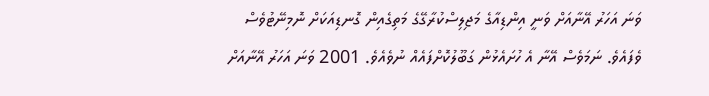ވަނަ އަހަރު އޭނާއަށް ވަނީ އިންޑިއާގެ މަޖިލިސްކުރާގޭގެ މަތިގެއިން ގޮނޑިއަކަށް ނޮމިނޭޓުވެސް ވެފައެވެ. ނަމަވެސް އޭނާ އެ ހުށައެޅުން ގަބޫލުކޮށްފައެއް ނުވެއެވެ. 2001 ވަނަ އަހަރު އޭނާއަށް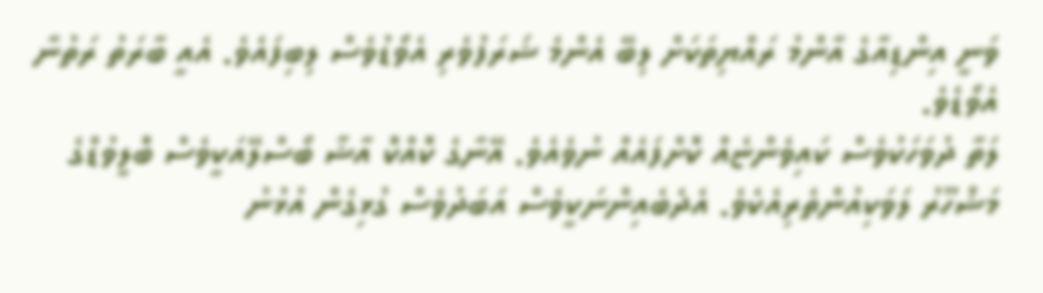ވަނީ އިންޑިއާގެ އާންމު ރައްޔިތަކަށް ލިބޭ އެންމެ ޝަރަފުވެރި އެވޯޑުވެސް ލިބިފައެވެ. އެއީ ބާރަތު ރަތުނާ އެވޯޑެވެ.
ލަތާ ދުވަހަކުވެސް ކައިވެންޏެއް ކޮށްފައެއް ނުވެއެވެ. އޭނާގެ ކޮއްކޮ އާޝާ ބޯސްލޭއަކީވެސް ބޮލީވުޑްގެ މަޝްހޫރު ލަވަކިއުންތެރިއެކެވެ. އެދެބެއިންނަކީވެސް އަބަދުވެސް ގުޅިގެން އުޅުނު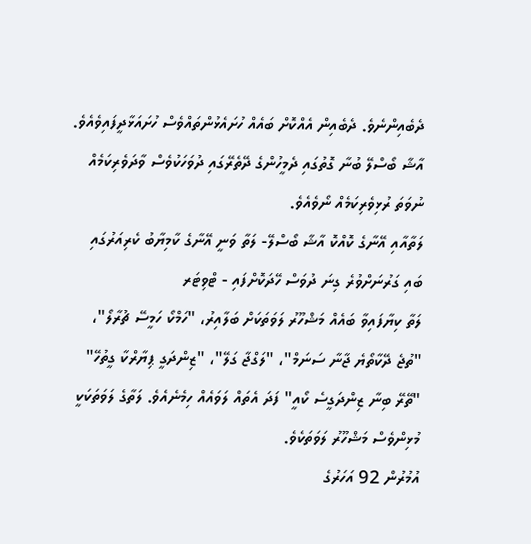ދެބެއިންނެވެ. ދެބެއިން އެއްކޮށް ބައެއް ހުށައެޅުންތައްވެސް ހުށައަޅާދީފައިވެއެވެ. އާޝާ ބޯސްލޭ ބުނާ ގޮތުގައި ދެމީހުންގެ ދޭތެރޭގައި ދުވަހަކުވެސް ވާދަވެރިކަމެއް ނުވަތަ ރުޅިވެރިކަމެއް ނޯވެއެވެ.
ލަތާއާއި އޭނާގެ ކޮއްކޮ އާޝާ ބޯސްލޭ- ލަތާ ވަނީ އޭނާގެ ކާމިޔާބު ކެރިއަރުގައި ބައި ގަރުނަށްވުރެ ގިނަ ދުވަސް ހޭދަކޮށްފައި - ޓްވިޓަރ
ލަތާ ކިޔާފައިވާ ބައެއް މަޝްހޫރު ލަވަތަކަށް ބަލާއިރު، "ހަމްކޯ ހަމީސޭ ޗުރާލޯ"، "ތުޖެ ދޭކާތޯޔެ ޖާނާ ސަނަމް"، "ލަގްޖާ ގަލޭ"، "ޒިންދަގީ ޕިޔާރްކާ ގީތުހޭ" "ތޭރޭ ބިނާ ޒިންދަގީސެ ކޯއީ" ފަދަ އެތައް ލަވައެއް ހިމެނެއެވެ. ލަތާގެ ލަވަތަކަކީ މުޅިންވެސް މަޝްހޫރު ލަވަތަކެވެ.
އުމުރުން 92 އަހަރުގެ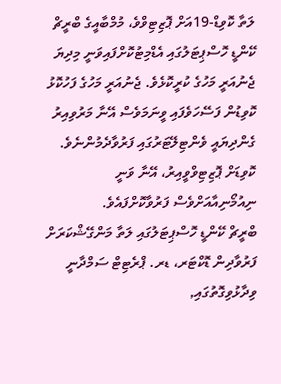ލަތާ ކޮވިޑް-19އަށް ޕޮޒިޓިވްވެ، މުމްބާއީގެ ބްރީޗް ކޭންޑީ ހޮސްޕިޓަލުގައި އެޑްމިޓުކޮށްފައިވަނީ މިދިޔަ ޖެނުއަރީ މަހުގެ ކުރީކޮޅެވެ. ޖެނުއަރީ މަހުގެ ފަހުކޮޅު ކޮވިޑުން ފަސޭހަވެފައި ވީނަމަވެސް އޭނާ މަރުވިއިރު ގެންދިޔައީ ވެންޓިލޭޓަރުގައި ފަރުވާދެމުންނެވެ. ކޮވިޑަށް ޕޮޒިޓިވްވީއިރު، އޭނާ ވަނީ ނިއުމޯނިއާއަށްވެސް ފަރުވާކޮށްފައެވެ.
ބްރީޗް ކޭންޑީ ހޮސްޕިޓަލުގައި ލަތާ މަންގޭޝްކަރަށް ފަރުވާދިން ޑޮކްޓަރ، ޑރ. ޕްރެޓިޓް ސަމްދާނީ ވިދާޅުވިގޮތުގައި,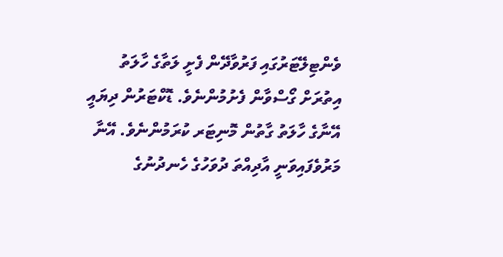ވެންޓިލޭޓަރުގައި ފަރުވާދޭން ފެށީ ލަތާގެ ހާލަތު އިތުރަށް ގޯސްވާން ފެށުމުންނެވެ. ޑޮކްޓަރުން ދިޔައީ އޭނާގެ ހާލަތު ގާތުން މޮނިޓަރ ކުރަމުންނެވެ. އޭނާ މަރުވެފައިވަނީ އާދިއްތަ ދުވަހުގެ ހެނދުނުގެ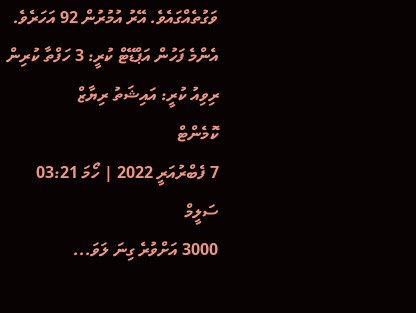ވަގުތެއްގައެވެ. އޭރު އުމުރުން 92 އަހަރެވެ.
އެންމެ ފަހުން އަޕްޑޭޓް ކުރީ: 3 ހަފްތާ ކުރިން
ރިވިއު ކުރީ: އައިޝަތު ރިޔާޒް
ކޮމެންޓް
7 ފެބްރުއަރީ 2022 | ހޯމަ 03:21
ސަލީމް
3000 އަށްވުރެ ގިނަ ލަވަ...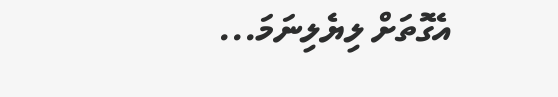އެގޮތަށް ލިޔެލިނަމަ...